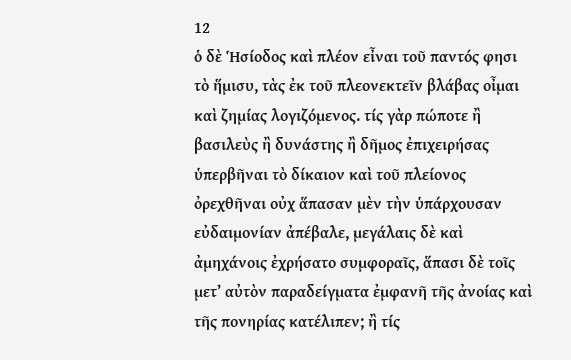12
ὁ δὲ Ἡσίοδος καὶ πλέον εἶναι τοῦ παντός φησι τὸ ἥμισυ, τὰς ἐκ τοῦ πλεονεκτεῖν βλάβας οἶμαι καὶ ζημίας λογιζόμενος. τίς γὰρ πώποτε ἢ βασιλεὺς ἢ δυνάστης ἢ δῆμος ἐπιχειρήσας ὑπερβῆναι τὸ δίκαιον καὶ τοῦ πλείονος ὀρεχθῆναι οὐχ ἅπασαν μὲν τὴν ὑπάρχουσαν εὐδαιμονίαν ἀπέβαλε, μεγάλαις δὲ καὶ ἀμηχάνοις ἐχρήσατο συμφοραῖς, ἅπασι δὲ τοῖς μετ’ αὐτὸν παραδείγματα ἐμφανῆ τῆς ἀνοίας καὶ τῆς πονηρίας κατέλιπεν; ἢ τίς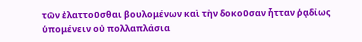τῶν ἐλαττοῦσθαι βουλομένων καὶ τὴν δοκοῦσαν ἧτταν ῥᾳδίως ὑπομένειν οὐ πολλαπλάσια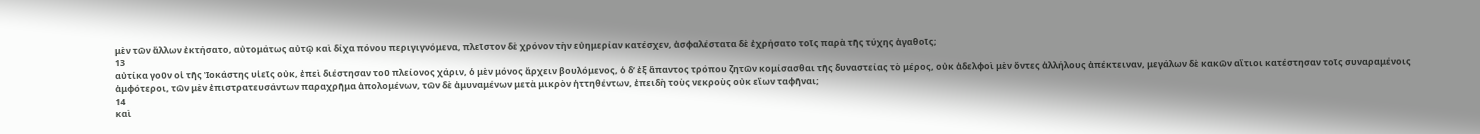μὲν τῶν ἄλλων ἐκτήσατο, αὐτομάτως αὐτῷ καὶ δίχα πόνου περιγιγνόμενα, πλεῖστον δὲ χρόνον τὴν εὐημερίαν κατέσχεν, ἀσφαλέστατα δὲ ἐχρήσατο τοῖς παρὰ τῆς τύχης ἀγαθοῖς;
13
αὐτίκα γοῦν οἱ τῆς Ἰοκάστης υἱεῖς οὐκ, ἐπεὶ διέστησαν τοῦ πλείονος χάριν, ὁ μὲν μόνος ἄρχειν βουλόμενος, ὁ δ’ ἐξ ἅπαντος τρόπου ζητῶν κομίσασθαι τῆς δυναστείας τὸ μέρος, οὐκ ἀδελφοὶ μὲν ὄντες ἀλλήλους ἀπέκτειναν, μεγάλων δὲ κακῶν αἴτιοι κατέστησαν τοῖς συναραμένοις ἀμφότεροι, τῶν μὲν ἐπιστρατευσάντων παραχρῆμα ἀπολομένων, τῶν δὲ ἀμυναμένων μετὰ μικρὸν ἡττηθέντων, ἐπειδὴ τοὺς νεκροὺς οὐκ εἴων ταφῆναι;
14
καὶ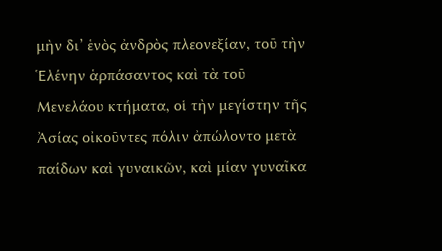μὴν δι’ ἑνὸς ἀνδρὸς πλεονεξίαν, τοῦ τὴν Ἑλένην ἁρπάσαντος καὶ τὰ τοῦ Μενελάου κτήματα, οἱ τὴν μεγίστην τῆς Ἀσίας οἰκοῦντες πόλιν ἀπώλοντο μετὰ παίδων καὶ γυναικῶν, καὶ μίαν γυναῖκα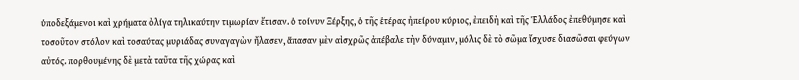ὑποδεξάμενοι καὶ χρήματα ὀλίγα τηλικαύτην τιμωρίαν ἔτισαν. ὁ τοίνυν Ξέρξης, ὁ τῆς ἑτέρας ἠπείρου κύριος, ἐπειδὴ καὶ τῆς Ἑλλάδος ἐπεθύμησε καὶ τοσοῦτον στόλον καὶ τοσαύτας μυριάδας συναγαγὼν ἤλασεν, ἅπασαν μὲν αἰσχρῶς ἀπέβαλε τὴν δύναμιν, μόλις δὲ τὸ σῶμα ἴσχυσε διασῶσαι φεύγων αὐτός. πορθουμένης δὲ μετὰ ταῦτα τῆς χώρας καὶ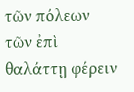τῶν πόλεων τῶν ἐπὶ θαλάττῃ φέρειν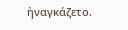ἠναγκάζετο.